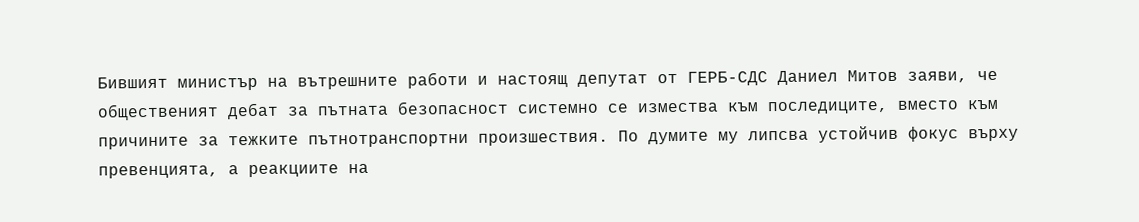Бившият министър на вътрешните работи и настоящ депутат от ГЕРБ-СДС Даниел Митов заяви, че общественият дебат за пътната безопасност системно се измества към последиците, вместо към причините за тежките пътнотранспортни произшествия. По думите му липсва устойчив фокус върху превенцията, а реакциите на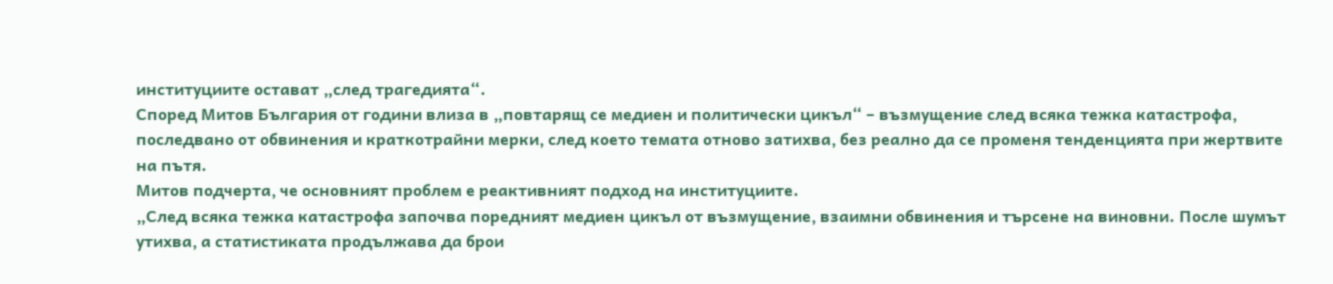институциите остават „след трагедията“.
Според Митов България от години влиза в „повтарящ се медиен и политически цикъл“ – възмущение след всяка тежка катастрофа, последвано от обвинения и краткотрайни мерки, след което темата отново затихва, без реално да се променя тенденцията при жертвите на пътя.
Митов подчерта, че основният проблем е реактивният подход на институциите.
„След всяка тежка катастрофа започва поредният медиен цикъл от възмущение, взаимни обвинения и търсене на виновни. После шумът утихва, а статистиката продължава да брои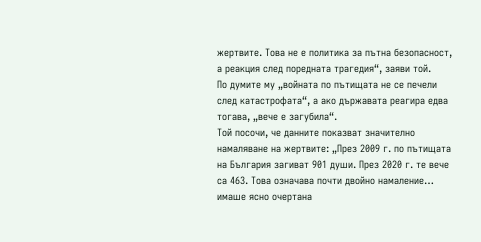жертвите. Това не е политика за пътна безопасност, а реакция след поредната трагедия“, заяви той.
По думите му „войната по пътищата не се печели след катастрофата“, а ако държавата реагира едва тогава, „вече е загубила“.
Той посочи, че данните показват значително намаляване на жертвите: „През 2009 г. по пътищата на България загиват 901 души. През 2020 г. те вече са 463. Това означава почти двойно намаление… имаше ясно очертана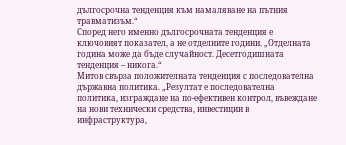дългосрочна тенденция към намаляване на пътния травматизъм.“
Според него именно дългосрочната тенденция е ключовият показател, а не отделните години. „Отделната година може да бъде случайност. Десетгодишната тенденция – никога.“
Митов свърза положителната тенденция с последователна държавна политика. „Резултат е последователна политика, изграждане на по-ефективен контрол, въвеждане на нови технически средства, инвестиции в инфраструктура,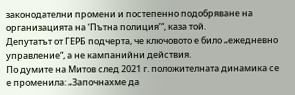законодателни промени и постепенно подобряване на организацията на ‘Пътна полиция’“, каза той.
Депутатът от ГЕРБ подчерта, че ключовото е било „ежедневно управление“, а не кампанийни действия.
По думите на Митов след 2021 г. положителната динамика се е променила: „Започнахме да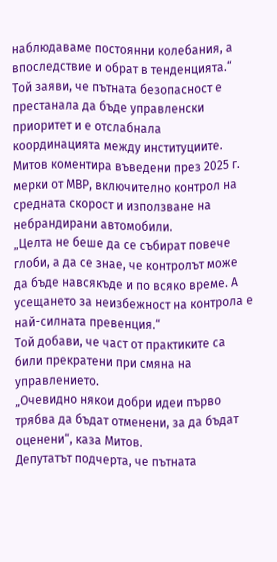наблюдаваме постоянни колебания, а впоследствие и обрат в тенденцията.“
Той заяви, че пътната безопасност е престанала да бъде управленски приоритет и е отслабнала координацията между институциите.
Митов коментира въведени през 2025 г. мерки от МВР, включително контрол на средната скорост и използване на небрандирани автомобили.
„Целта не беше да се събират повече глоби, а да се знае, че контролът може да бъде навсякъде и по всяко време. А усещането за неизбежност на контрола е най-силната превенция.“
Той добави, че част от практиките са били прекратени при смяна на управлението.
„Очевидно някои добри идеи първо трябва да бъдат отменени, за да бъдат оценени“, каза Митов.
Депутатът подчерта, че пътната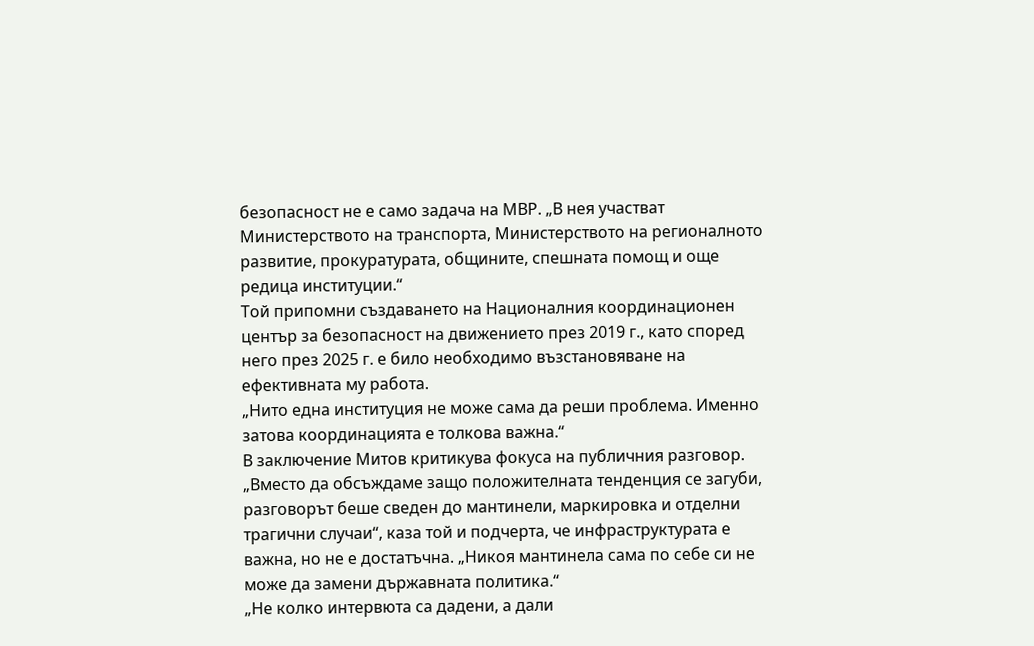безопасност не е само задача на МВР. „В нея участват Министерството на транспорта, Министерството на регионалното развитие, прокуратурата, общините, спешната помощ и още редица институции.“
Той припомни създаването на Националния координационен център за безопасност на движението през 2019 г., като според него през 2025 г. е било необходимо възстановяване на ефективната му работа.
„Нито една институция не може сама да реши проблема. Именно затова координацията е толкова важна.“
В заключение Митов критикува фокуса на публичния разговор. „Вместо да обсъждаме защо положителната тенденция се загуби, разговорът беше сведен до мантинели, маркировка и отделни трагични случаи“, каза той и подчерта, че инфраструктурата е важна, но не е достатъчна. „Никоя мантинела сама по себе си не може да замени държавната политика.“
„Не колко интервюта са дадени, а дали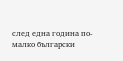след една година по-малко български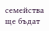семейства ще бъдат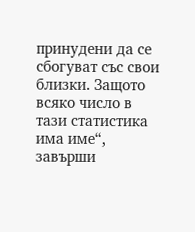принудени да се сбогуват със свои близки. Защото всяко число в тази статистика има име“, завърши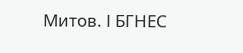Митов. І БГНЕС